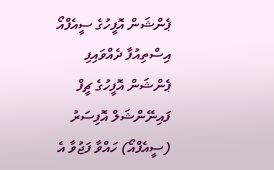ޕެންޝަން އޮފީހުގެ ސީއެފްއޯ އިސްތިއުފާ ދެއްވައިފި
ޕެންޝަން އޮފީހުގެ ޗީފް ފައިނޭންޝަލް އޮފިސަރު (ސީއެފްއޯ) ހައްވާ ފަޖުވާ އެ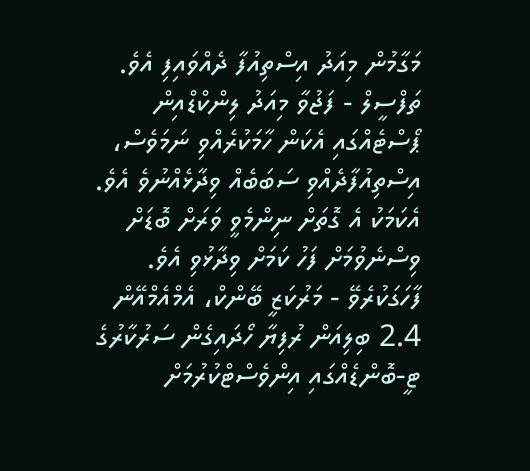މަގާމުން މިއަދު އިސްތިއުފާ ދެއްވައިފި އެވެ.
ތަފްސީލް - ފަޖުވާ މިއަދު ލިންކްޑްއިން ޕޯސްޓެއްގައި އެކަން ހާމަކުރެއްވި ނަމަވެސް، އިސްތިއުފާދެއްވި ސަބަބެއް ވިދާޅެއްނުވެ އެވެ. އެކަމަކު އެ ގޮތަށް ނިންމެވީ ވަރަށް ބޮޑަށް ވިސްނެވުމަށް ފަހު ކަމަށް ވިދާޅުވި އެވެ.
ފާހަގަކުރެވޭ - މަރުކަޒީ ބޭންކް، އެމްއެމްއޭން 2.4 ބިލިއަން ރުފިޔާ ހޯދައިގެން ސަރުކާރުގެ ޓީ-ބޮންޑެއްގައި އިންވެސްޓްކުރުމަށް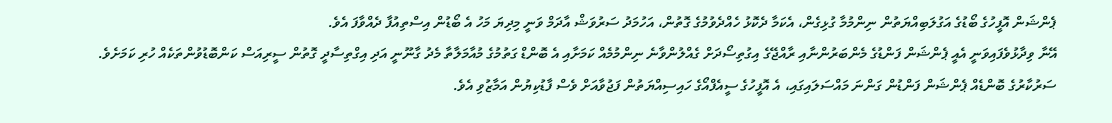ޕެންޝަން އޮފީހުގެ ބޯޑުގެ އަގުލަބިއްޔަތުން ނިންމުމާ ގުޅިގެން، އެކަމާ ދެކޮޅު ހެއްދެވުމުގެ ގޮތުން، އަހުމަދު ސަރުވަޝް އާދަމް ވަނީ މިދިޔަ މަހު އެ ބޯޑުން އިސްތިއުފާ ދެއްވާފަ އެވެ.
އޭނާ ވިދާޅުވެފައިވަނީ އެއީ ޕެންޝަން ފަންޑުގެ މެންބަރުންނާއި ރާއްޖޭގެ އިގުތިސޯދަށް ގެއްލުންވާނެ ނިންމުމެއް ކަމަށާއި އެ ބޮންޑް ގަތުމުގެ މުއާމަލާތާ މެދު ގާނޫނީ އަދި އިގްތިސާދީ ގޮތުން ސީރިއަސް ކަންބޮޑުވުންތަކެއް ހުރި ކަމަށެވެ.
ސަރުކާރުގެ ބޮންޑެއް ޕެންޝަން ފަންޑުން ގަންނަ މައްސަލައިގައި، އެ އޮފީހުގެ ސީއެފްއޯގެ ހައިސިއްޔަތުން ފަޖުވާއަށް ވެސް ފާޑުކިޔުން އަމާޒުވި އެވެ.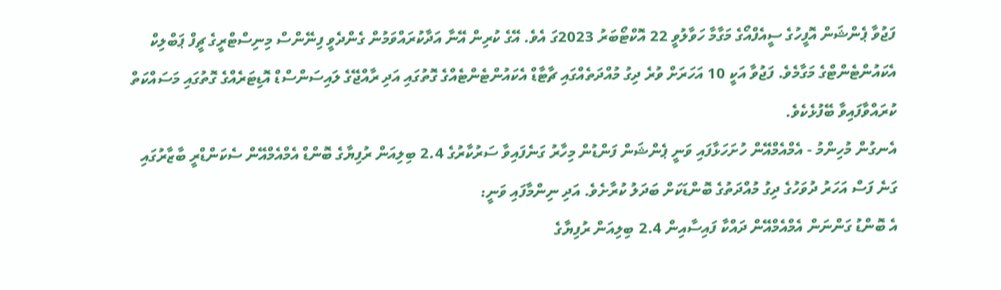ފަޖުވާ ޕެންޝަން އޮފީހުގެ ސީއެފްއޯގެ މަގާމާ ހަވާލުވީ 22 އޮކްޓޯބަރު 2023ގަ އެވެ. އޭގެ ކުރިން އޭނާ އަދާކުރައްވަމުން ގެންދެވީ ފިނޭންސް މިނިސްޓްރީގެ ޗީފް ޕަބްލިކް އެކައުންޓެންޓްގެ މަގާމެވެ. ފަޖުވާ އަކީ 10 އަހަރަށް ވުރެ ދިގު މުއްދަތެއްގައި ޗާޓާޑް އެކައުންޓެންޓެއްގެ ގޮތުގައި އަދި ރާއްޖޭގެ ލައިސަންސްޑް އޮޑިޓަރެއްގެ ގޮތުގައި މަސައްކަތް ކުރައްވާފައިވާ ބޭފުޅެކެވެ.
އެނގުން މުހިންމު - އެމްއެމްއޭން ހުށަހަޅާފައި ވަނީ ޕެންޝަން ފަންޑުން މިހާރު ގަނެފައިވާ ސަރުކާރުގެ 2.4 ބިލިއަން ރުފިޔާގެ ބޮންޑް އެމްއެމްއޭން ސެކަންޑްރީ ބާޒާރުގައި ގަނެ ފަސް އަހަރު ދުވަހުގެ ދިގު މުއްދަތުގެ ބޮންޑަކަށް ބަދަލު ކުރާށެވެ. އަދި ނިންމާފައި ވަނީ:
އެ ބޮންޑު ގަންނަން އެމްއެމްއޭން ދައްކާ ފައިސާއިން 2.4 ބިލިއަން ރުފިޔާގެ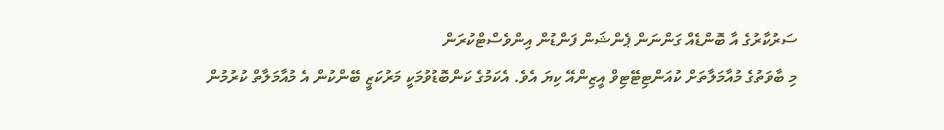ސަރުކާރުގެ އާ ބޮންޑެއް ގަންނަން ޕެންޝަން ފަންޑުން އިންވެސްޓްކުރަން
މި ބާވަތުގެ މުއާމަލާތަށް ކުއަންޓިޓޭޓިވް އީޒިންއޭ ކިޔަ އެވެ. އެކަމުގެ ކަންބޮޑުވުމަކީ މަރުކަޒީ ބޭންކުން އެ މުއާމަލާތް ކުރުމުން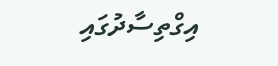އިގްތިސާދުގައި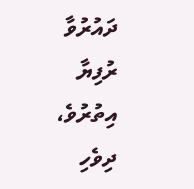ދައުރުވާ ރުފިޔާ އިތުރުވެ، ދިވެހި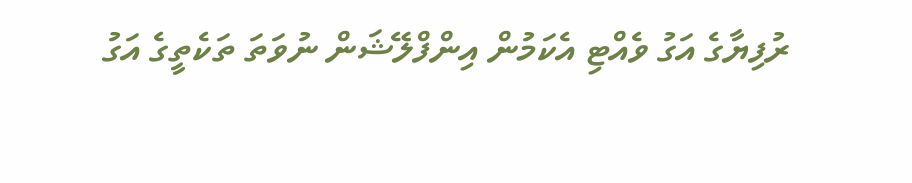ރުފިޔާގެ އަގު ވެއްޓި އެކަމުން އިންފްލޭޝަން ނުވަތަ ތަކެތީގެ އަގު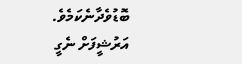ބޮޑުވެދާނެކަމެވެ.
އަރުޝީފަށް ނެގީ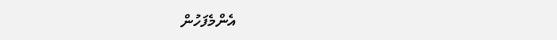އެންމެފަހުން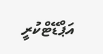އަޕްޑޭޓްކުރީ